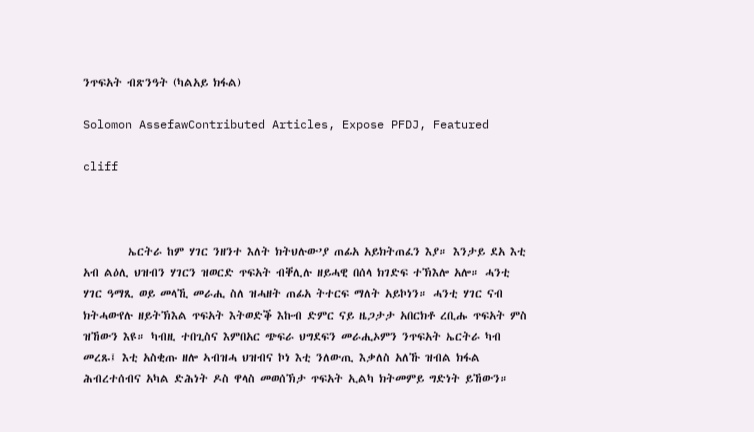ንጥፍአት ብጽንዓት (ካልአይ ክፋል)

Solomon AssefawContributed Articles, Expose PFDJ, Featured

cliff



         ኤርትራ ከም ሃገር ንዘንተ እለት ክትህሉው’ያ ጠፊአ አይክትጠፈን እያ። እንታይ ደአ እቲ አብ ልዕሊ ህዝብን ሃገርን ዝወርድ ጥፍአት ብቐሊሉ ዘይሓዊ በሰላ ክገድፍ ተኽእሎ አሎ። ሓንቲ ሃገር ዓማጺ ወይ መላኺ መራሒ ስለ ዝሓዘት ጠፊአ ትተርፍ ማለት አይኮነን። ሓንቲ ሃገር ናብ ክትሓውየሉ ዘይትኽእል ጥፍአት እትወድቕ እኩብ ድምር ናይ ዜጋታታ አበርክቶ ረቢሑ ጥፍአት ምስ ዝኸውን እዩ። ካብዚ ተበጊስና እምበአር ጭፍራ ህግደፍን መራሒኦምን ንጥፍአት ኤርትራ ካብ መረጹ፤ እቲ አስቂጡ ዘሎ ኣብዝሓ ህዝብና ኮነ እቲ ንለውጢ እቃለስ አለኹ ዝብል ክፋል ሕብረተሰብና አካል ድሕነት ዶስ ዋላስ መወሰኽታ ጥፍአት ኢልካ ክትመምይ ግድነት ይኸውን።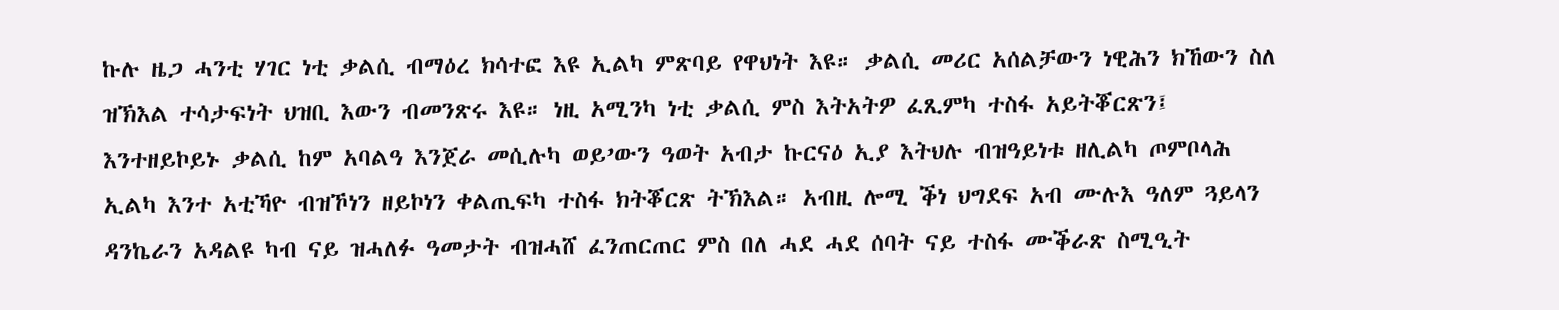ኩሉ ዜጋ ሓንቲ ሃገር ነቲ ቃልሲ ብማዕረ ክሳተፎ እዩ ኢልካ ምጽባይ የዋህነት እዩ። ቃልሲ መሪር አሰልቻውን ነዊሕን ክኸውን ስለ ዝኽእል ተሳታፍነት ህዝቢ እውን ብመንጽሩ እዩ። ነዚ አሚንካ ነቲ ቃልሲ ምስ እትአትዎ ፈጺምካ ተስፋ አይትቖርጽን፤ እንተዘይኮይኑ ቃልሲ ከም አባልዓ እንጀራ መሲሉካ ወይ’ውን ዓወት አብታ ኩርናዕ ኢያ እትህሉ ብዝዓይነቱ ዘሊልካ ጦምቦላሕ ኢልካ እንተ አቲኻዮ ብዝኾነን ዘይኮነን ቀልጢፍካ ተስፋ ክትቖርጽ ትኽእል። አብዚ ሎሚ ቕነ ህግደፍ አብ ሙሉእ ዓለም ጓይላን ዳንኬራን አዳልዩ ካብ ናይ ዝሓለፉ ዓመታት ብዝሓሸ ፈንጠርጠር ምስ በለ ሓደ ሓደ ሰባት ናይ ተስፋ ሙቕራጽ ስሚዒት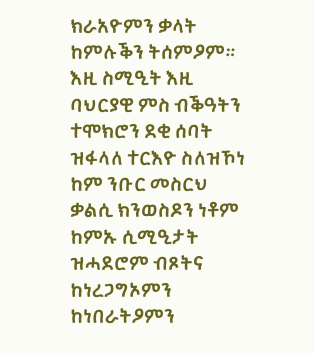ክራአዮምን ቃላት ከምሉቕን ትሰምዖም። እዚ ስሚዒት እዚ ባህርያዊ ምስ ብቕዓትን ተሞክሮን ደቂ ሰባት ዝፋላለ ተርእዮ ስለዝኾነ ከም ንቡር መስርህ ቃልሲ ክንወስዶን ነቶም ከምኡ ሲሚዒታት ዝሓደሮም ብጾትና ከነረጋግኦምን ከነበራትዖምን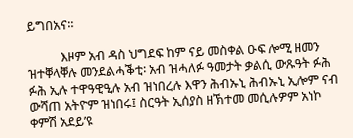ይግበአና።

           እዞም አብ ዳስ ህግደፍ ከም ናይ መስቀል ዑፍ ሎሚ ዘመን ዝተቐላቐሉ መንደልሓቕቲ፡ አብ ዝሓለፉ ዓመታት ቃልሲ ውጹዓት ፉሕ ፉሕ ኢሉ ተዋዓዊዒሉ አብ ዝነበረሉ እዋን ሕብኡኒ ሕብኡኒ ኢሎም ናብ ውሻጠ አትዮም ዝነበሩ፤ ስርዓት ኢሰያስ ዘኽተመ መሲሉዎም አነኮ ቀምሽ አደይ’ዩ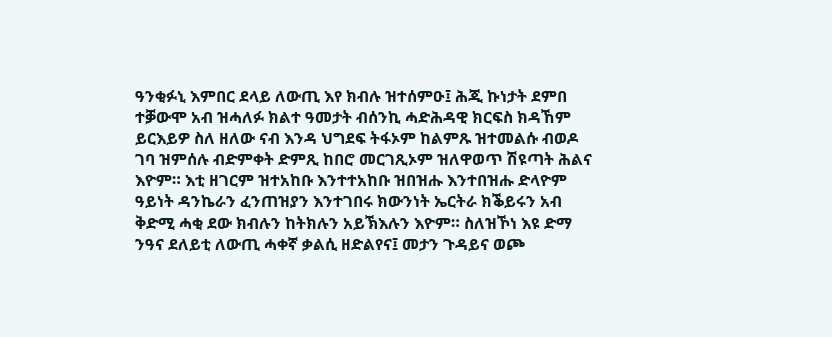ዓንቂፉኒ እምበር ደላይ ለውጢ እየ ክብሉ ዝተሰምዑ፤ ሕጂ ኩነታት ደምበ ተቓውሞ አብ ዝሓለፉ ክልተ ዓመታት ብሰንኪ ሓድሕዳዊ ክርፍስ ክዳኸም ይርእይዎ ስለ ዘለው ናብ እንዳ ህግደፍ ትፋኦም ከልምጹ ዝተመልሱ ብወዶ ገባ ዝምሰሉ ብድምቀት ድምጺ ከበሮ መርገጺኦም ዝለዋወጥ ሽዩጣት ሕልና እዮም። እቲ ዘገርም ዝተአከቡ እንተተአከቡ ዝበዝሑ እንተበዝሑ ድላዮም ዓይነት ዳንኬራን ፈንጠዝያን እንተገበሩ ክውንነት ኤርትራ ክቕይሩን አብ ቅድሚ ሓቂ ደው ክብሉን ከትክሉን አይኽእሉን እዮም። ስለዝኾነ እዩ ድማ ንዓና ደለይቲ ለውጢ ሓቀኛ ቃልሲ ዘድልየና፤ መታን ጉዳይና ወጮ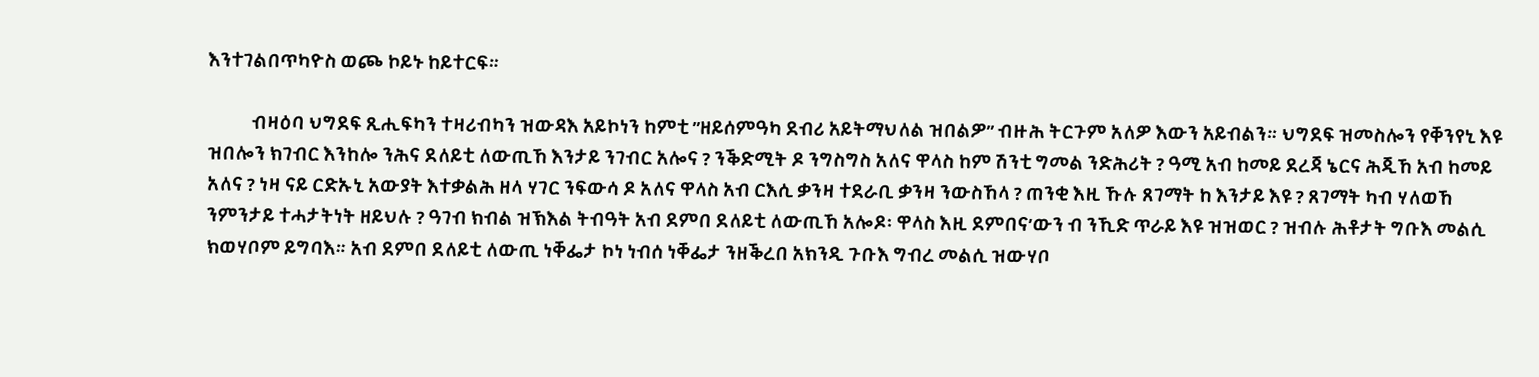እንተገልበጥካዮስ ወጮ ኮይኑ ከይተርፍ።

           ብዛዕባ ህግደፍ ጺሒፍካን ተዛሪብካን ዝውዳእ አይኮነን ከምቲ ”ዘይሰምዓካ ደብሪ አይትማህለል ዝበልዎ” ብዙሕ ትርጉም አለዎ እውን አይብልን። ህግደፍ ዝመስሎን የቐንየኒ እዩ ዝበሎን ክገብር እንከሎ ንሕና ደለይቲ ለውጢኸ እንታይ ንገብር አሎና ? ንቕድሚት ዶ ንግስግስ አለና ዋላስ ከም ሽንቲ ግመል ንድሕሪት ? ዓሚ አብ ከመይ ደረጃ ኔርና ሕጂኸ አብ ከመይ አለና ? ነዛ ናይ ርድኡኒ አውያት እተቃልሕ ዘላ ሃገር ንፍውሳ ዶ አለና ዋላስ አብ ርእሲ ቃንዛ ተደራቢ ቃንዛ ንውስኸላ ? ጠንቂ እዚ ኹሉ ጸገማት ከ እንታይ እዩ ? ጸገማት ካብ ሃለወኸ ንምንታይ ተሓታትነት ዘይህሉ ? ዓገብ ክብል ዝኽእል ትብዓት አብ ደምበ ደለይቲ ለውጢኸ አሎዶ፡ ዋላስ እዚ ደምበና’ውን ብ ንኺድ ጥራይ እዩ ዝዝወር ? ዝብሉ ሕቶታት ግቡእ መልሲ ክወሃቦም ይግባእ። አብ ደምበ ደለይቲ ለውጢ ነቐፌታ ኮነ ነብሰ ነቐፌታ ንዘቕረበ አክንዲ ጉቡእ ግብረ መልሲ ዝውሃቦ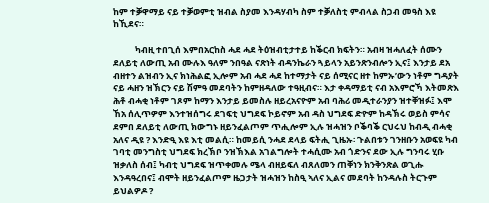ከም ተቓዋማይ ናይ ተቓወምቲ ዝብል ስያመ እንዳሃብካ ስም ተቓለስቲ ምብላል ስጋብ መዓስ እዩ ከኺደና።

           ካብዚ ተበጊሰ እምበአርከስ ሓደ ሓደ ትዕዝብቲታተይ ከቕርብ ክፍትን። አብዛ ዝሓለፈት ሰሙን ደለይቲ ለውጢ አብ ሙሉእ ዓለም ንበዓል ናጽነት ብዳንኬራን ጓይላን አይንጽንብሎን ኢና፤ እንታይ ደአ ብዘተን ልዝብን ኢና ክነሕልፎ ኢሎም አብ ሓደ ሓደ ከተማታት ናይ ሰሚናር ዘተ ከምኡ’ውን ነቶም ግዳያት ናይ ሓዘን ዝኽርን ናይ ሽምዓ መደባትን ከምዘዳለው ተዓዚብና። እታ ቀዳማይቲ ናብ አእምሮኻ እትመጽእ ሕቶ ብሓቂ ነቶም ገጾም ከማን እንታይ ይመስሉ ዘይረአናዮም አብ ባሕሪ መዲተራንያን ዝተቐዝፉ፤ እሞ ኸአ ሰሊጥዎም እንተዝሰግሩ ደገፍቲ ህግደፍ ኮይኖም አብ ዳስ ህግደፍ ድዮም ከዳኽሩ ወይስ ምሳና ደምበ ደለይቲ ለውጢ ክውግኑ ዘይንፈልጦም ጥሒሎም ኢሉ ዝሓዝን ቦቕባቕ ርህሩህ ከብዲ ብሓቂ አለና ዲዩ ? እንድዒ እዩ እቲ መልሲ። ከመይሲ ንሓደ ደላይ ፍትሒ ጊዜኡ፡ ጉልበቱን ገንዘቡን አወፍዩ ካብ ገባቲ መንግስቲ ህግደፍ ክረኽቦ ንዝኽእል አገልግሎት ተሓሲሙ አብ ጎድንና ደው ኢሉ ግንባሩ ሂቡ ዝቃለስ ሰብ፤ ካብቲ ህግደፍ ዝጥቀመሉ ሜላ ብዘይፍለ ብጸለመን ጠቐነን ክንቅንጽል ወጊሑ እንዳዓረበና፤ ብሞት ዘይንፈልጦም ዜጋታት ዝሓዝን ከስዒ ኣለና ኢልና መደባት ከንዳሉስ ትርጉም ይህልዎዶ ?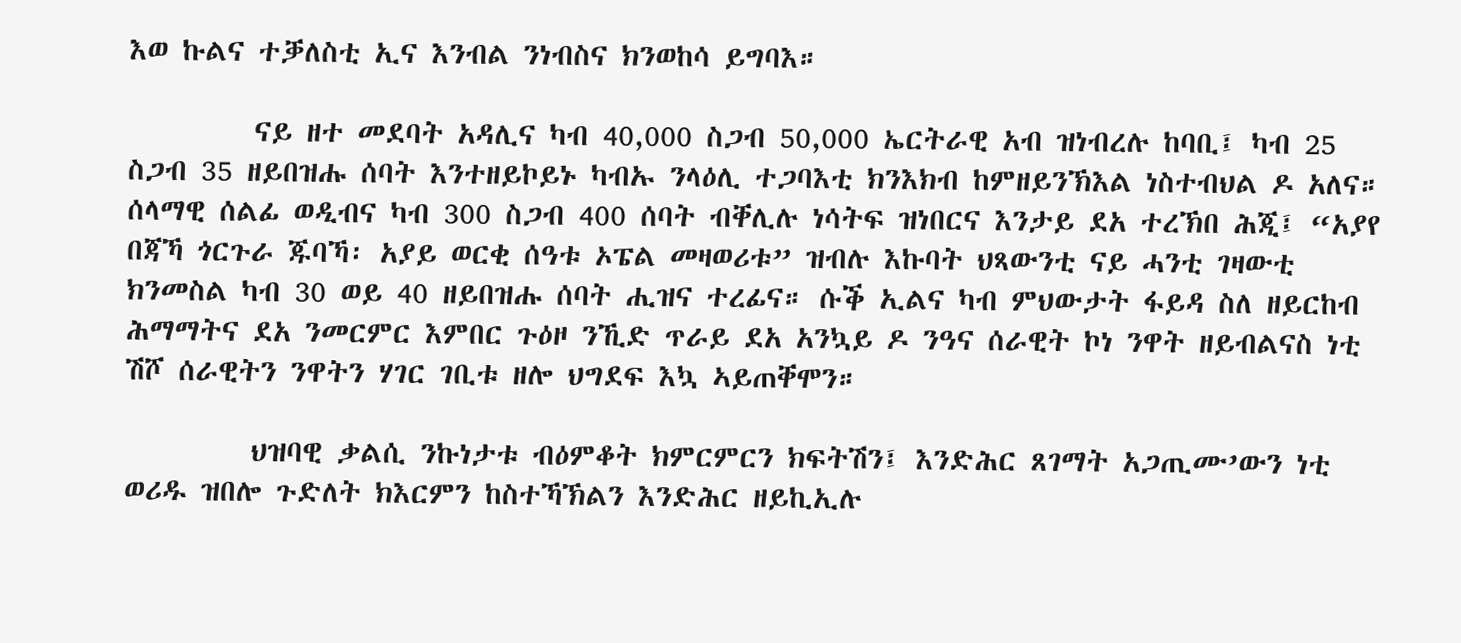እወ ኩልና ተቓለስቲ ኢና እንብል ንነብስና ክንወከሳ ይግባእ።

         ናይ ዘተ መደባት አዳሊና ካብ 40,000 ስጋብ 50,000 ኤርትራዊ አብ ዝነብረሉ ከባቢ፤ ካብ 25 ስጋብ 35 ዘይበዝሑ ሰባት እንተዘይኮይኑ ካብኡ ንላዕሊ ተጋባእቲ ክንእክብ ከምዘይንኽእል ነስተብህል ዶ አለና። ሰላማዊ ሰልፊ ወዲብና ካብ 300 ስጋብ 400 ሰባት ብቐሊሉ ነሳትፍ ዝነበርና እንታይ ደአ ተረኽበ ሕጂ፤ “አያየ በጃኻ ጎርጉራ ጁባኻ፡ አያይ ወርቂ ሰዓቱ ኦፔል መዛወሪቱ” ዝብሉ እኩባት ህጻውንቲ ናይ ሓንቲ ገዛውቲ ክንመስል ካብ 30 ወይ 40 ዘይበዝሑ ሰባት ሒዝና ተረፊና። ሱቕ ኢልና ካብ ምህውታት ፋይዳ ስለ ዘይርከብ ሕማማትና ደአ ንመርምር እምበር ጉዕዞ ንኺድ ጥራይ ደአ አንኳይ ዶ ንዓና ሰራዊት ኮነ ንዋት ዘይብልናስ ነቲ ሽሾ ሰራዊትን ንዋትን ሃገር ገቢቱ ዘሎ ህግደፍ እኳ ኣይጠቐሞን።

         ህዝባዊ ቃልሲ ንኩነታቱ ብዕምቆት ክምርምርን ክፍትሽን፤ እንድሕር ጸገማት አጋጢሙ’ውን ነቲ ወሪዱ ዝበሎ ጉድለት ክእርምን ከስተኻኽልን እንድሕር ዘይኪኢሉ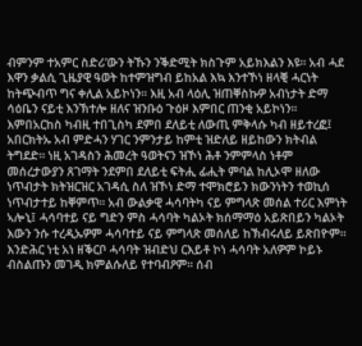ብምንም ተአምር ስድሪ’ውን ትኹን ንቕድሚት ክስጉም አይክእልን እዩ። አብ ሓደ እዋን ቃልሲ ጊዜያዊ ዓወት ከተምዝግብ ይከአል እኳ እንተኾነ ዘላቒ ሓርነት ከትጭብጥ ግና ቀሊል አይኮነን። እዚ አብ ላዕሊ ዝጠቐስኩዎ አብነታት ድማ ሳዕቤን ናይቲ እንኽተሎ ዘለና ዝንቡዕ ጉዕዞ እምበር ጠንቂ አይኮነን። እምበአርከስ ካብዚ ተበጊስካ ደምበ ደለይቲ ለውጢ ምቅላሱ ካብ ዘይተረፎ፤ አበርክትኡ አብ ምድሓን ሃገር ንምንታይ ከምቲ ዝድለይ ዘይከውን ክትብል ትግደድ። ነዚ አገዳስን ሕመረት ዓወትናን ዝኾነ ሕቶ ንምምላስ ነቶም መሰረታውያን ጸገማት ንደምበ ደለይቲ ፍትሒ ፊሒት ምባል ከሊኦሞ ዘለው ነጥብታት ክትዝርዝር አገዳሲ ስለ ዝኾነ ድማ ተሞክሮይን ክውንነትን ተወኪሰ ነጥብታተይ ከቐምጥ። አብ ውልቃዊ ሓሳባትካ ናይ ምግላጽ መሰል ተሪር እምነት ኣሎኒ፤ ሓሳባተይ ናይ ግድን ምስ ሓሳባት ካልኦት ክሰማማዕ አይጽበይን ካልኦት እውን ንሱ ተረዲኡዎም ሓሳባተይ ናይ ምግላጽ መሰለይ ከኽብሩለይ ይጽበዮም። እንድሕር ነቲ አነ ዘቕርቦ ሓሳባት ዝብድህ ርእይቶ ኮነ ሓሳባት አለዎም ኮይኑ ብስልጡን መገዲ ክምልሱለይ የተባብዖም። ሰብ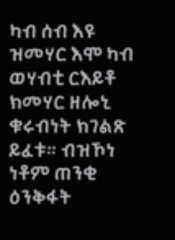ካብ ሰብ እዩ ዝመሃር እሞ ካብ ወሃብቲ ርእይቶ ክመሃር ዘሎኒ ቁሩብነት ክገልጽ ይፈቱ። ብዝኾነ ነቶም ጠንቂ ዕንቅፋት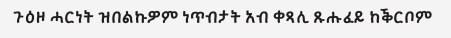ጉዕዞ ሓርነት ዝበልኩዎም ነጥብታት አብ ቀጻሊ ጹሑፈይ ከቕርቦም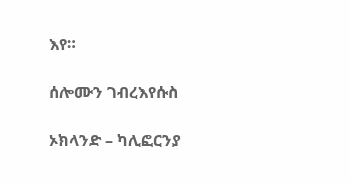እየ።

ሰሎሙን ገብረእየሱስ

ኦክላንድ – ካሊፎርንያ